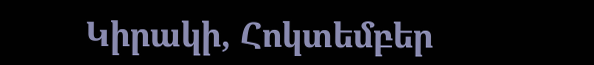Կիրակի, Հոկտեմբեր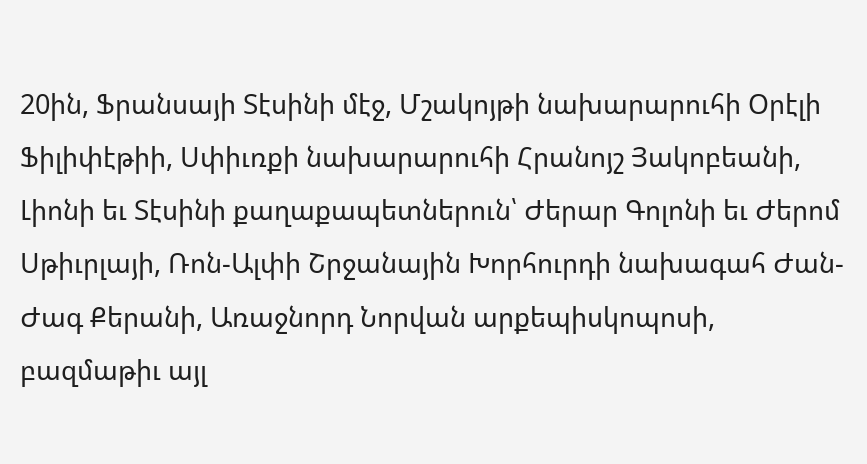20ին, Ֆրանսայի Տէսինի մէջ, Մշակոյթի նախարարուհի Օրէլի Ֆիլիփէթիի, Սփիւռքի նախարարուհի Հրանոյշ Յակոբեանի, Լիոնի եւ Տէսինի քաղաքապետներուն՝ Ժերար Գոլոնի եւ Ժերոմ Սթիւրլայի, Ռոն-Ալփի Շրջանային Խորհուրդի նախագահ Ժան-Ժագ Քերանի, Առաջնորդ Նորվան արքեպիսկոպոսի,
բազմաթիւ այլ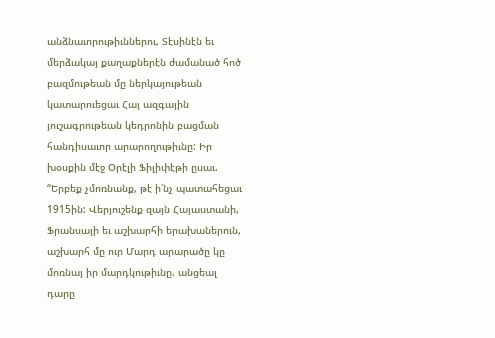անձնաւորութիւններու, Տէսինէն եւ մերձակայ քաղաքներէն ժամանած հոծ բազմութեան մը ներկայութեան կատարուեցաւ Հայ ազգային յուշագրութեան կեդրոնին բացման հանդիսաւոր արարողութիւնը: Իր խօսքին մէջ Օրէլի Ֆիլիփէթի ըսաւ. “Երբեք չմոռնանք, թէ ի՛նչ պատահեցաւ 1915ին: Վերյուշենք զայն Հայաստանի, Ֆրանսայի եւ աշխարհի երախաներուն, աշխարհ մը ուր Մարդ արարածը կը մոռնայ իր մարդկութիւնը. անցեալ դարը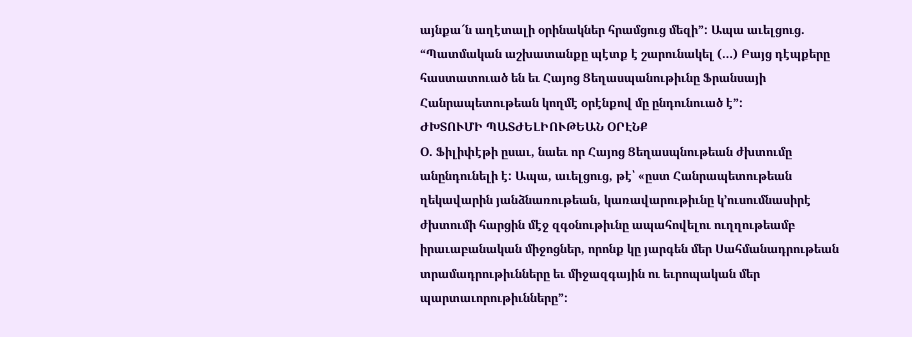այնքա՜ն աղէտալի օրինակներ հրամցուց մեզի”: Ապա աւելցուց. “Պատմական աշխատանքը պէտք է շարունակել (…) Բայց դէպքերը հաստատուած են եւ Հայոց Ցեղասպանութիւնը Ֆրանսայի Հանրապետութեան կողմէ օրէնքով մը ընդունուած է”:
ԺԽՏՈՒՄԻ ՊԱՏԺԵԼԻՈՒԹԵԱՆ ՕՐԷՆՔ
Օ. Ֆիլիփէթի ըսաւ, նաեւ որ Հայոց Ցեղասպնութեան ժխտումը անընդունելի է: Ապա, աւելցուց, թէ՝ «ըստ Հանրապետութեան ղեկավարին յանձնառութեան, կառավարութիւնը կ’ուսումնասիրէ ժխտումի հարցին մէջ զգօնութիւնը ապահովելու ուղղութեամբ իրաւաբանական միջոցներ, որոնք կը յարգեն մեր Սահմանադրութեան տրամադրութիւնները եւ միջազգային ու եւրոպական մեր պարտաւորութիւնները”: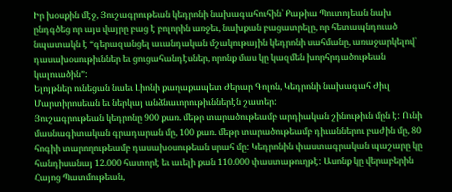Իր խօսքին մէջ, Յուշագրութեան կեդրոնի նախագահուհին՝ Քաթիա Պուտոյեան նախ ընդգծեց որ այս վայրը բաց է բոլորին առջեւ, նախքան բացատրելը, որ հետապնդուած նպատակն է “գերազանցել աւանդական մշակութային կեդրոնի սահմանը, առաջարկելով՝ դասախօսութիւններ եւ ցուցահանդէսներ, որոնք մաս կը կազմեն խորհրդածութեան կալուածին”:
Ելոյթներ ունեցան նաեւ Լիոնի քաղաքապետ Ժերար Գոլոն, Կեդրոնի նախագահ Ժիւլ Մարտիրոսեան եւ ներկայ անձնաւորութիւններէն շատեր:
Յուշագրութեան կեդրոնը 900 քառ. մեթր տարածութեամբ արդիական շինութիւն մըն է: Ունի մասնագիտական գրադարան մը, 100 քառ. մեթր տարածութեամբ դիւաններու բաժին մը, 80 հոգիի տարողութեամբ դասախօսութեան սրահ մը: Կեդրոնին փաստագրական պաշարը կը հանդիսանայ 12.000 հատորէ եւ աւելի քան 110.000 փաստաթուղթէ: Ասոնք կը վերաբերին Հայոց Պատմութեան,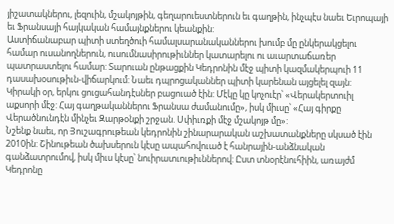յիշատակներու, լեզուին, մշակոյթին, գեղարուեստներուն եւ գաղթին, ինչպէս նաեւ Եւրոպայի եւ Ֆրանսայի հայկական համայնքներու կեանքին:
Աստիճանաբար պիտի ստեղծուի համալսարանականներու խումբ մը ընկերակցելու համար ուսանողներուն, ուսումնասիրութիւններ կատարելու ու աւարտաճառեր պատրաստելու համար: Տարուան ընթացքին Կեդրոնին մէջ պիտի կազմակերպուի 11 դասախօսութիւն-վիճարկում: Նաեւ դպրոցականներ պիտի կարենան այցելել զայն:
Կիրակի օր, երկու ցուցահանդէսներ բացուած էին: Մէկը կը կոչուէր՝ «Վերակերտուիլ աքսորի մէջ: Հայ գաղթականներու Ֆրանսա ժամանումը», իսկ միւսը՝ «Հայ գիրքը Վերածնունդէն մինչեւ Զարթօնքի շրջան. Սփիւռքի մէջ մշակոյթ մը»:
Նշենք նաեւ, որ Յուշագրութեան կեդրոնին շինարարական աշխատանքները սկսած էին 2010ին: Շինութեան ծախսերուն կէսը ապահովուած է հանրային-անձնական գանձատրումով, իսկ միւս կէսը՝ նուիրատւութիւններով: Ըստ տնօրէնուհիին, առայժմ Կեդրոնը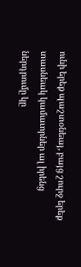ունի երեք պաշտօնեայ, բայց շուրջ երեք տասնեակ կամաւորներ ալ իրենց ներդրումը կը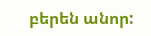բերեն անոր: